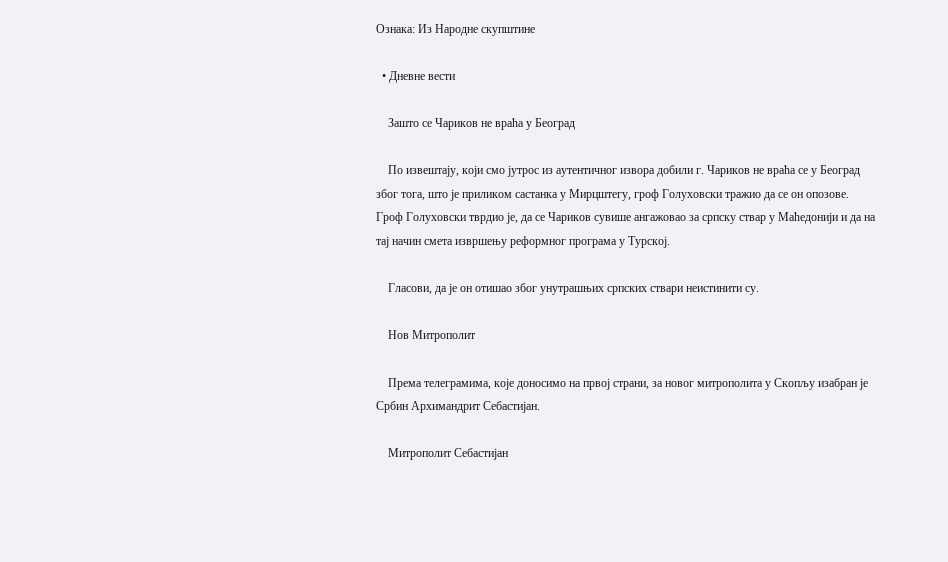Ознака: Из Народне скупштине

  • Дневне вести

    Зашто се Чариков не враћа у Београд

    По извештају, који смо јутрос из аутентичног извора добили г. Чариков не враћа се у Београд због тога, што је приликом састанка у Мирцштегу, гроф Голуховски тражио да се он опозове. Гроф Голуховски тврдио је, да се Чариков сувише ангажовао за српску ствар у Маћедонији и да на тај начин смета извршењу реформног програма у Турској.

    Гласови, да је он отишао због унутрашњих српских ствари неистинити су.

    Нов Митрополит

    Према телеграмима, које доносимо на првој страни, за новог митрополита у Скопљу изабран је Србин Архимандрит Себастијан.

    Митрополит Себастијан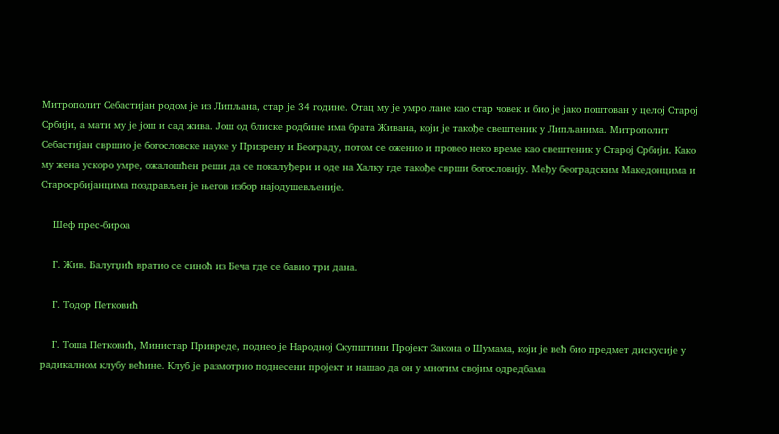Митрополит Себастијан родом је из Липљана, стар је 34 године. Отац му је умро лане као стар човек и био је јако поштован у целој Старој Србији, а мати му је још и сад жива. Још од блиске родбине има брата Живана, који је такође свештеник у Липљанима. Митрополит Себастијан свршио је богословске науке у Призрену и Београду, потом се оженио и провео неко време као свештеник у Старој Србији. Како му жена ускоро умре, ожалошћен реши да се покалуђери и оде на Халку где такође сврши богословију. Међу београдским Македонцима и Старосрбијанцима поздрављен је његов избор најодушевљеније.

    Шеф прес-бироа

    Г. Жив. Балугџић вратио се синоћ из Беча где се бавио три дана.

    Г. Тодор Петковић

    Г. Тоша Петковић, Министар Привреде, поднео је Народној Скупштини Пројект Закона о Шумама, који је већ био предмет дискусије у радикалном клубу већине. Клуб је размотрио поднесени пројект и нашао да он у многим својим одредбама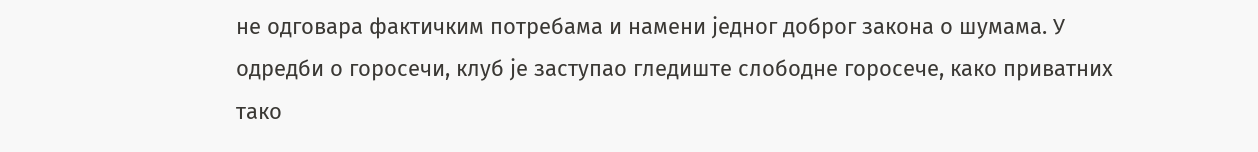не одговара фактичким потребама и намени једног доброг закона о шумама. У одредби о горосечи, клуб је заступао гледиште слободне горосече, како приватних тако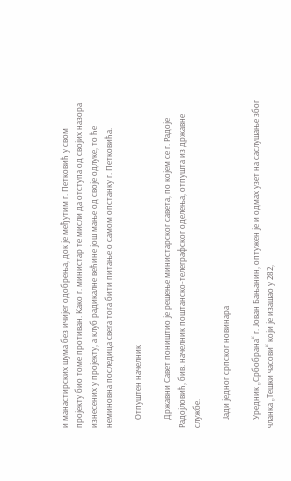и манастирских шума без ичијег одобрења, док је међутим г. Петковић у свом пројекту био томе противан. Како г. министар те мисли да отступа од својих назора изнесених у пројекту, а клуб радикалне већине још мање од своје одлуке, то ће неминовна последица свега тога бити питање о самом опстанку г. Петковића.

    Отпуштен начелник

    Државни Савет поништио је решење министарског савета, по којем се г. Радоје Радојловић, бив. начелник поштанско-телеграфског оделења, отпушта из државне службе.

    Јади једног српског новинара

    Уредник „Србобрана“ г. Јован Бањанин, оптужен је и одмах узет на саслушање због чланка „Тешки часови“ који је изашао у 282,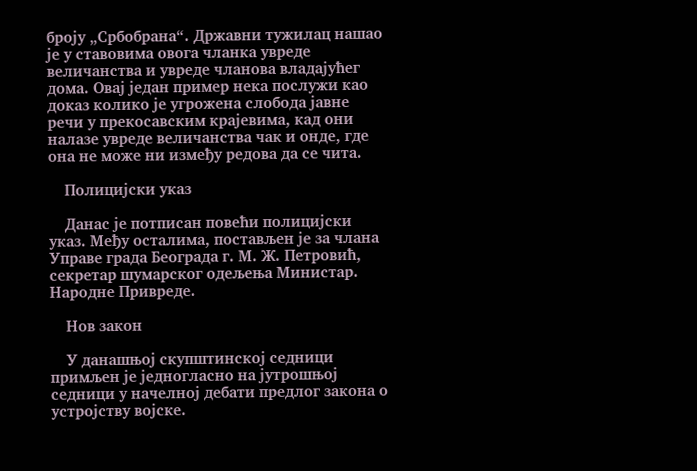броју „Србобрана“. Државни тужилац нашао је у ставовима овога чланка увреде величанства и увреде чланова владајућег дома. Овај један пример нека послужи као доказ колико је угрожена слобода јавне речи у прекосавским крајевима, кад они налазе увреде величанства чак и онде, где она не може ни између редова да се чита.

    Полицијски указ

    Данас је потписан повећи полицијски указ. Међу осталима, постављен је за члана Управе града Београда г. М. Ж. Петровић, секретар шумарског одељења Министар. Народне Привреде.

    Нов закон

    У данашњој скупштинској седници примљен је једногласно на јутрошњој седници у начелној дебати предлог закона о устројству војске.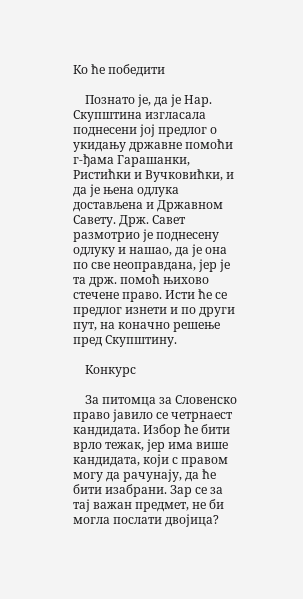Ко ће победити

    Познато је, да је Нар. Скупштина изгласала поднесени јој предлог о укидању државне помоћи г-ђама Гарашанки, Ристићки и Вучковићки, и да је њена одлука достављена и Државном Савету. Држ. Савет размотрио је поднесену одлуку и нашао, да је она по све неоправдана, јер је та држ. помоћ њихово стечене право. Исти ће се предлог изнети и по други пут, на коначно решење пред Скупштину.

    Конкурс

    За питомца за Словенско право јавило се четрнаест кандидата. Избор ће бити врло тежак, јер има више кандидата, који с правом могу да рачунају, да ће бити изабрани. Зар се за тај важан предмет, не би могла послати двојица?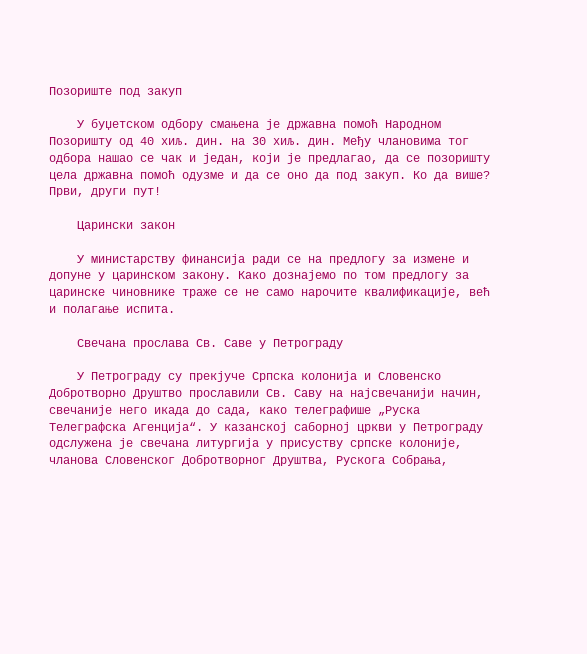Позориште под закуп

    У буџетском одбору смањена је државна помоћ Народном Позоришту од 40 хиљ. дин. на 30 хиљ. дин. Међу члановима тог одбора нашао се чак и један, који је предлагао, да се позоришту цела државна помоћ одузме и да се оно да под закуп. Ко да више? Први, други пут!

    Царински закон

    У министарству финансија ради се на предлогу за измене и допуне у царинском закону. Како дознајемо по том предлогу за царинске чиновнике траже се не само нарочите квалификације, већ и полагање испита.

    Свечана прослава Св. Саве у Петрограду

    У Петрограду су прекјуче Српска колонија и Словенско Добротворно Друштво прославили Св. Саву на најсвечанији начин, свечаније него икада до сада, како телеграфише „Руска Телеграфска Агенција“. У казанској саборној цркви у Петрограду одслужена је свечана литургија у присуству српске колоније, чланова Словенског Добротворног Друштва, Рускога Собрања,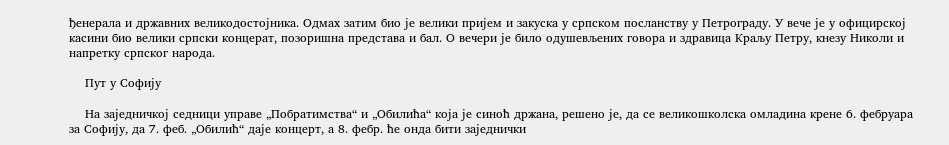ђенерала и државних великодостојника. Одмах затим био је велики пријем и закуска у српском посланству у Петрограду. У вече је у официрској касини био велики српски концерат, позоришна представа и бал. О вечери је било одушевљених говора и здравица Краљу Петру, кнезу Николи и напретку српског народа.

    Пут у Софију

    На заједничкој седници управе „Побратимства“ и „Обилића“ која је синоћ држана, решено је, да се великошколска омладина крене 6. фебруара за Софију, да 7. феб. „Обилић“ даје концерт, а 8. фебр. ће онда бити заједнички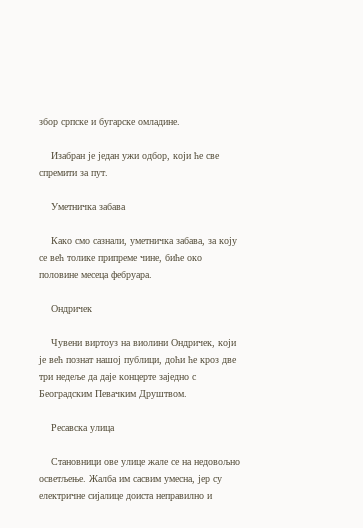збор српске и бугарске омладине.

    Изабран је један ужи одбор, који ће све спремити за пут.

    Уметничка забава

    Како смо сазнали, уметничка забава, за коју се већ толике припреме чине, биће око половине месеца фебруара.

    Ондричек

    Чувени виртоуз на виолини Ондричек, који је већ познат нашој публици, доћи ће кроз две три недеље да даје концерте заједно с Београдским Певачким Друштвом.

    Ресавска улица

    Становници ове улице жале се на недовољно осветљење. Жалба им сасвим умесна, јер су електричне сијалице доиста неправилно и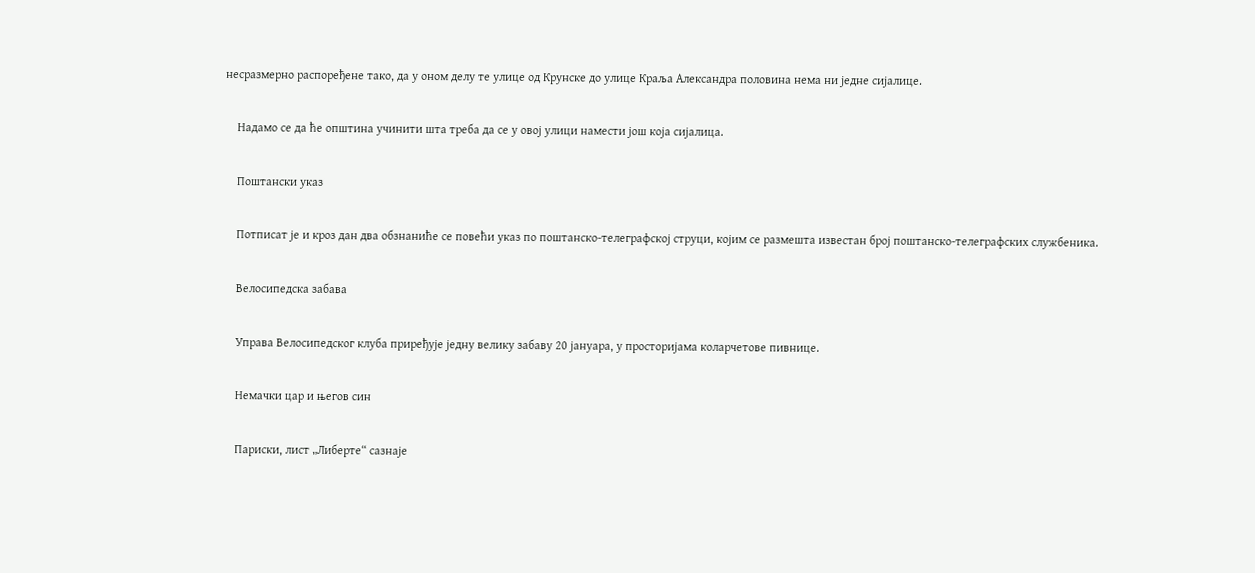несразмерно распоређене тако, да у оном делу те улице од Крунске до улице Краља Александра половина нема ни једне сијалице.

    Надамо се да ће општина учинити шта треба да се у овој улици намести још која сијалица.

    Поштански указ

    Потписат је и кроз дан два обзнаниће се повећи указ по поштанско-телеграфској струци, којим се размешта известан број поштанско-телеграфских службеника.

    Велосипедска забава

    Управа Велосипедског клуба приређује једну велику забаву 20 јануара, у просторијама коларчетове пивнице.

    Немачки цар и његов син

    Париски, лист „Либерте“ сазнаје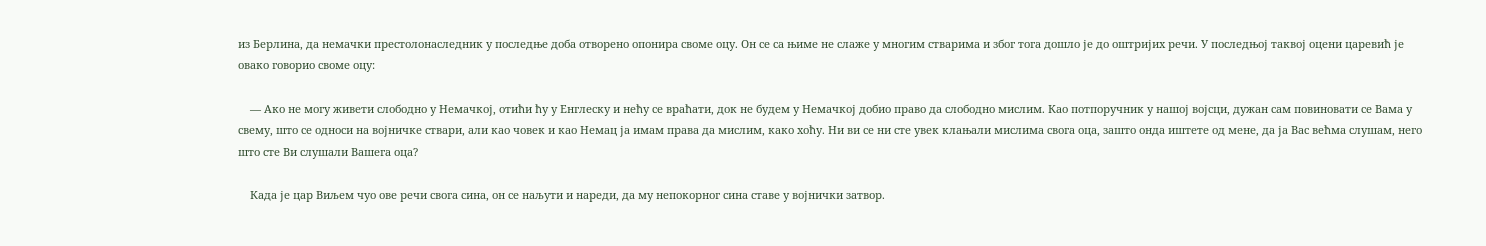из Берлина, да немачки престолонаследник у последње доба отворено опонира своме оцу. Он се са њиме не слаже у многим стварима и због тога дошло је до оштријих речи. У последњој таквој оцени царевић је овако говорио своме оцу:

    — Ако не могу живети слободно у Немачкој, отићи ћу у Енглеску и нећу се враћати, док не будем у Немачкој добио право да слободно мислим. Као потпоручник у нашој војсци, дужан сам повиновати се Вама у свему, што се односи на војничке ствари, али као човек и као Немац ја имам права да мислим, како хоћу. Ни ви се ни сте увек клањали мислима свога оца, зашто онда иштете од мене, да ја Вас већма слушам, него што сте Ви слушали Вашега оца?

    Када је цар Виљем чуо ове речи свога сина, он се наљути и нареди, да му непокорног сина ставе у војнички затвор.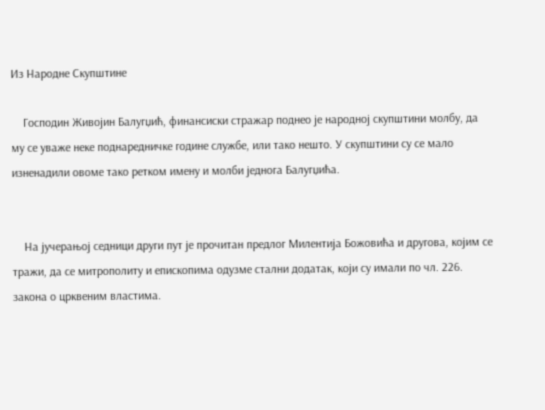Из Народне Скупштине

    Господин Живојин Балугџић, финансиски стражар поднео је народној скупштини молбу, да му се уваже неке поднаредничке године службе, или тако нешто. У скупштини су се мало изненадили овоме тако ретком имену и молби једнога Балугџића.


    На јучерањој седници други пут је прочитан предлог Милентија Божовића и другова, којим се тражи, да се митрополиту и епископима одузме стални додатак, који су имали по чл. 226. закона о црквеним властима.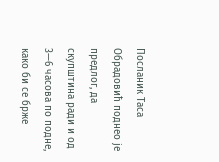Посланик Таса Обрадовић поднео је предлог, да скупштина ради и од 3—6 часова по подне, како би се брже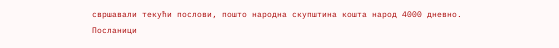свршавали текући послови, пошто народна скупштина кошта народ 4000 дневно. Посланици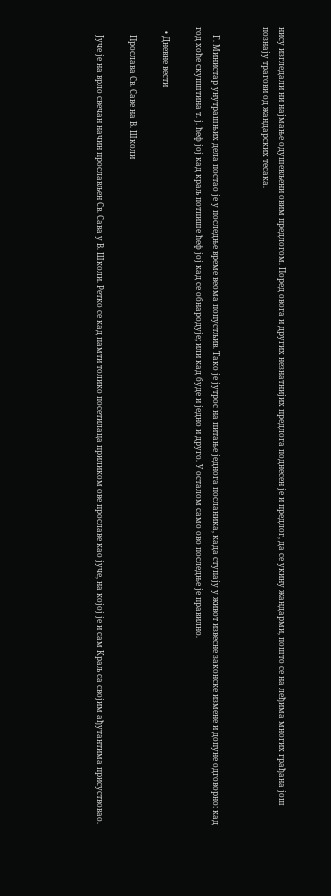нису изгледали ни најмање одушевљени овим предлогом. Поред овога и других незнатнијих предлога поднесен је и предлог, да се укину жандарми, пошто се на леђима многих грађана још познају трагови од жандарских тесака.


    Г. Министар унутрашњих дела постао је у последње време веома попустљив. Тако је јутрос на питање једнога посланика, када ступају у живот извесне законске измене и допуне одговорно: кад год хоће скупштина т. ј. ћеф јој кад краљ потпише ћеф јој кад се обнародује; или кад буде и једно и друго. У осталом само ово последње је правилно.

  • Дневне вести

    Прослава Св. Саве на В. Школи

    Јуче је на врло свечан начин прослављен Св. Сава у В. Школи. Ретко се кад памти толико посетилаца приликом ове прославе као јуче, на којој је и сам Краљ са својим ађутантима присуствовао.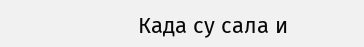Када су сала и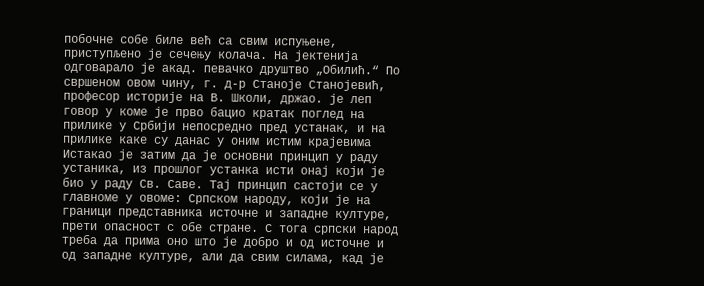побочне собе биле већ са свим испуњене, приступљено је сечењу колача. На јектенија одговарало је акад. певачко друштво „Обилић.“ По свршеном овом чину, г. д-р Станоје Станојевић, професор историје на В. Школи, држао. је леп говор у коме је прво бацио кратак поглед на прилике у Србији непосредно пред устанак, и на прилике каке су данас у оним истим крајевима Истакао је затим да је основни принцип у раду устаника, из прошлог устанка исти онај који је био у раду Св. Саве. Тај принцип састоји се у главноме у овоме: Српском народу, који је на граници представника источне и западне културе, прети опасност с обе стране. С тога српски народ треба да прима оно што је добро и од источне и од западне културе, али да свим силама, кад је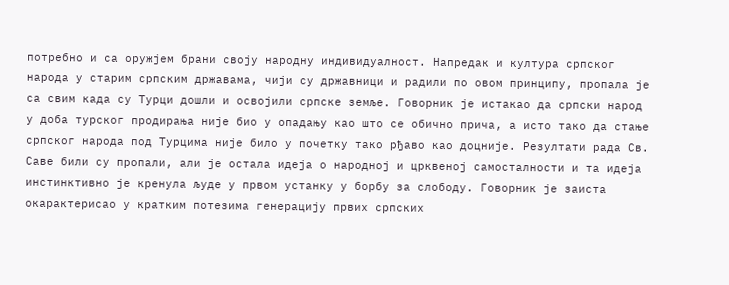потребно и са оружјем брани своју народну индивидуалност. Напредак и култура српског народа у старим српским државама, чији су државници и радили по овом принципу, пропала је са свим када су Турци дошли и освојили српске земље. Говорник је истакао да српски народ у доба турског продирања није био у опадању као што се обично прича, а исто тако да стање српског народа под Турцима није било у почетку тако рђаво као доцније. Резултати рада Св. Саве били су пропали, али је остала идеја о народној и црквеној самосталности и та идеја инстинктивно је кренула људе у првом устанку у борбу за слободу. Говорник је заиста окарактерисао у кратким потезима генерацију првих српских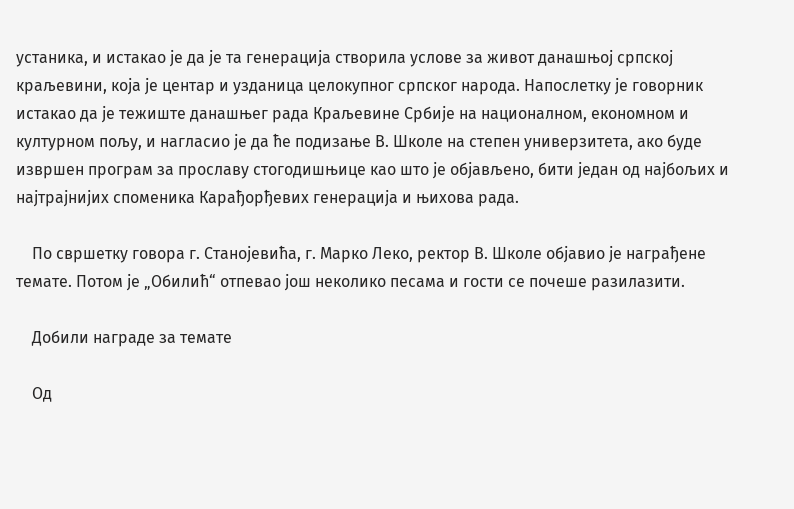устаника, и истакао је да је та генерација створила услове за живот данашњој српској краљевини, која је центар и узданица целокупног српског народа. Напослетку је говорник истакао да је тежиште данашњег рада Краљевине Србије на националном, економном и културном пољу, и нагласио је да ће подизање В. Школе на степен универзитета, ако буде извршен програм за прославу стогодишњице као што је објављено, бити један од најбољих и најтрајнијих споменика Карађорђевих генерација и њихова рада.

    По свршетку говора г. Станојевића, г. Марко Леко, ректор В. Школе објавио је награђене темате. Потом је „Обилић“ отпевао још неколико песама и гости се почеше разилазити.

    Добили награде за темате

    Од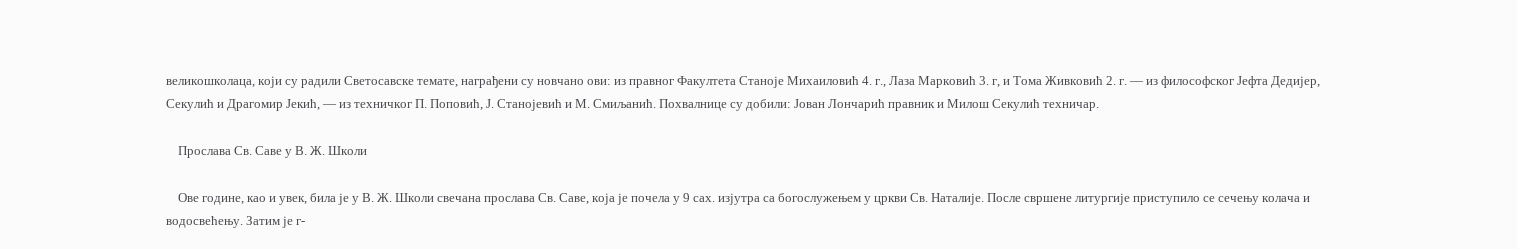великошколаца, који су радили Светосавске темате, награђени су новчано ови: из правног Факултета Станоје Михаиловић 4. г., Лаза Марковић 3. г, и Тома Живковић 2. г. — из философског Јефта Дедијер, Секулић и Драгомир Јекић, — из техничког П. Поповић, Ј. Станојевић и М. Смиљанић. Похвалнице су добили: Јован Лончарић правник и Милош Секулић техничар.

    Прослава Св. Саве у В. Ж. Школи

    Ове године, као и увек, била је у В. Ж. Школи свечана прослава Св. Саве, која је почела у 9 сах. изјутра са богослужењем у цркви Св. Наталије. После свршене литургије приступило се сечењу колача и водосвећењу. Затим је г-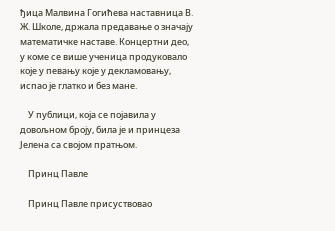ђица Малвина Гогићева наставница В. Ж. Школе, држала предавање о значају математичке наставе. Концертни део, у коме се више ученица продуковало које у певању које у декламовању, испао је глатко и без мане.

    У публици, која се појавила у довољном броју, била је и принцеза Јелена са својом пратњом.

    Принц Павле

    Принц Павле присуствовао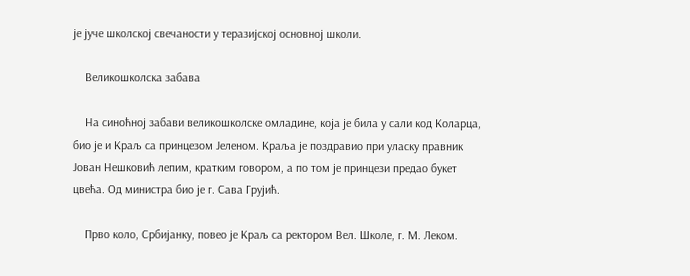је јуче школској свечаности у теразијској основној школи.

    Великошколска забава

    На синоћној забави великошколске омладине, која је била у сали код Коларца, био је и Краљ са принцезом Јеленом. Краља је поздравио при уласку правник Јован Нешковић лепим, кратким говором, а по том је принцези предао букет цвећа. Од министра био је г. Сава Грујић.

    Прво коло, Србијанку, повео је Краљ са ректором Вел. Школе, г. М. Леком.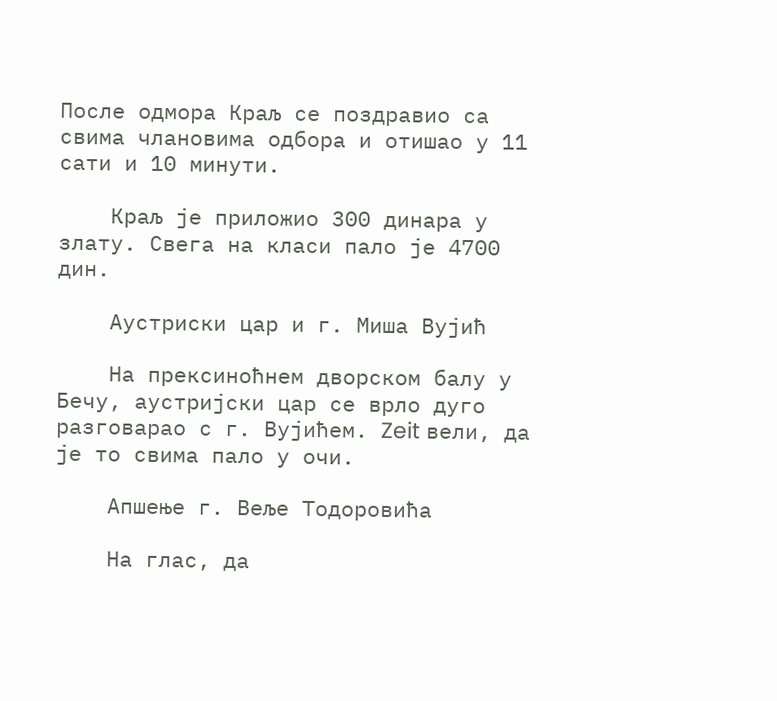После одмора Краљ се поздравио са свима члановима одбора и отишао у 11 сати и 10 минути.

    Краљ је приложио 300 динара у злату. Свега на класи пало је 4700 дин.

    Аустриски цар и г. Миша Вујић

    На прексиноћнем дворском балу у Бечу, аустријски цар се врло дуго разговарао с г. Вујићем. Zeit вели, да је то свима пало у очи.

    Апшење г. Веље Тодоровића

    На глас, да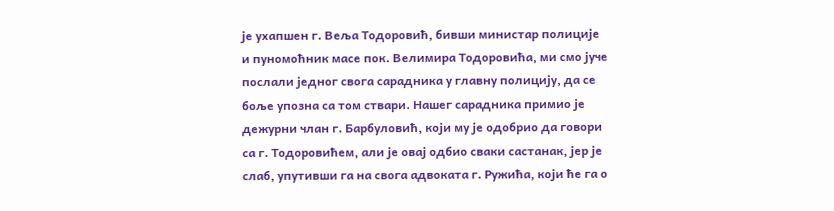је ухапшен г. Веља Тодоровић, бивши министар полиције и пуномоћник масе пок. Велимира Тодоровића, ми смо јуче послали једног свога сарадника у главну полицију, да се боље упозна са том ствари. Нашег сарадника примио је дежурни члан г. Барбуловић, који му је одобрио да говори са г. Тодоровићем, али је овај одбио сваки састанак, јер је слаб, упутивши га на свога адвоката г. Ружића, који ће га о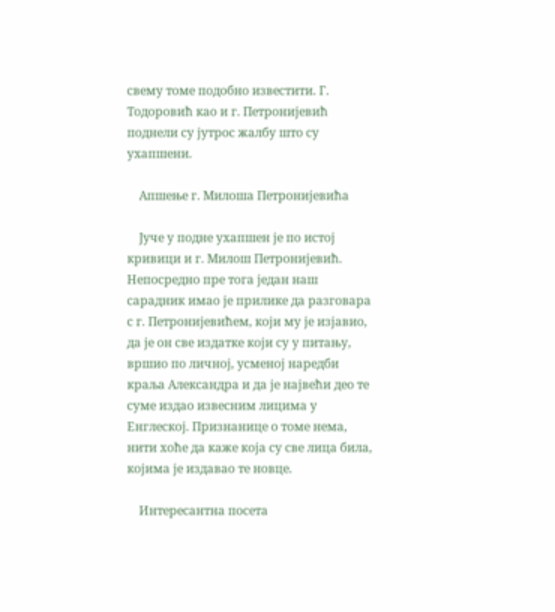свему томе подобно известити. Г. Тодоровић као и г. Петронијевић поднели су јутрос жалбу што су ухапшени.

    Апшење г. Милоша Петронијевића

    Јуче у подне ухапшен је по истој кривици и г. Милош Петронијевић. Непосредно пре тога један наш сарадник имао је прилике да разговара с г. Петронијевићем, који му је изјавио, да је он све издатке који су у питању, вршио по личној, усменој наредби краља Александра и да је највећи део те суме издао извесним лицима у Енглеској. Признанице о томе нема, нити хоће да каже која су све лица била, којима је издавао те новце.

    Интересантна посета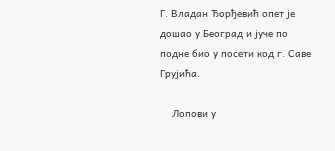Г. Владан Ђорђевић опет је дошао у Београд и јуче по подне био у посети код г. Саве Грујића.

    Лопови у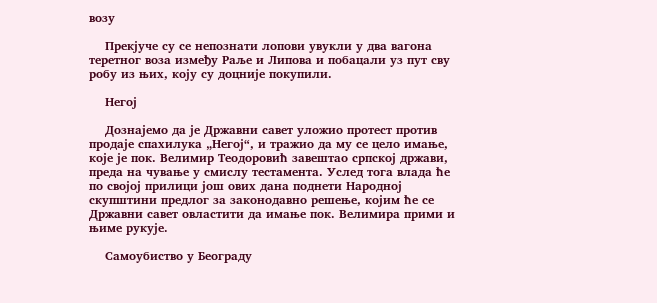возу

    Прекјуче су се непознати лопови увукли у два вагона теретног воза између Раље и Липова и побацали уз пут сву робу из њих, коју су доцније покупили.

    Негој

    Дознајемо да је Државни савет уложио протест против продаје спахилука „Негој“, и тражио да му се цело имање, које је пок. Велимир Теодоровић завештао српској држави, преда на чување у смислу тестамента. Услед тога влада ће по својој прилици још ових дана поднети Народној скупштини предлог за законодавно решење, којим ће се Државни савет овластити да имање пок. Велимира прими и њиме рукује.

    Самоубиство у Београду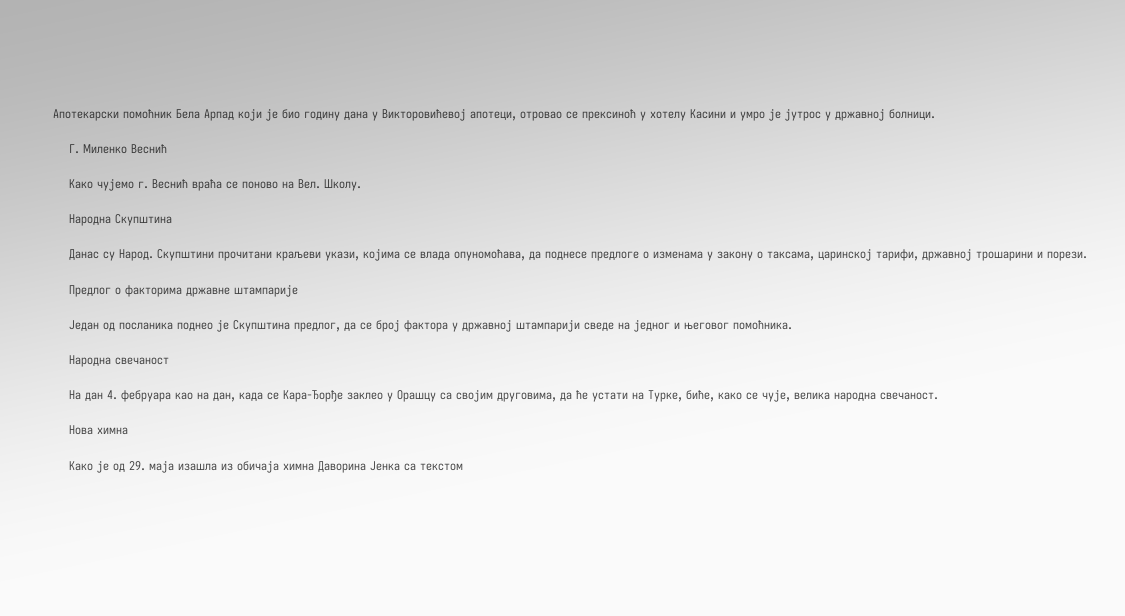Апотекарски помоћник Бела Арпад који је био годину дана у Викторовићевој апотеци, отровао се прексиноћ у хотелу Касини и умро је јутрос у државној болници.

    Г. Миленко Веснић

    Како чујемо г. Веснић враћа се поново на Вел. Школу.

    Народна Скупштина

    Данас су Народ. Скупштини прочитани краљеви укази, којима се влада опуномоћава, да поднесе предлоге о изменама у закону о таксама, царинској тарифи, државној трошарини и порези.

    Предлог о факторима државне штампарије

    Један од посланика поднео је Скупштина предлог, да се број фактора у државној штампарији сведе на једног и његовог помоћника.

    Народна свечаност

    На дан 4. фебруара као на дан, када се Кара-Ђорђе заклео у Орашцу са својим друговима, да ће устати на Турке, биће, како се чује, велика народна свечаност.

    Нова химна

    Како је од 29. маја изашла из обичаја химна Даворина Јенка са текстом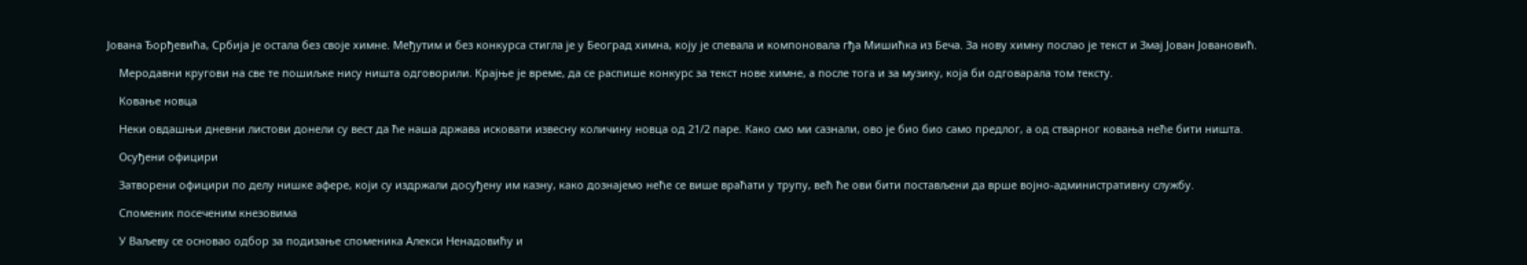Јована Ђорђевића, Србија је остала без своје химне. Међутим и без конкурса стигла је у Београд химна, коју је спевала и компоновала гђа Мишићка из Беча. За нову химну послао је текст и Змај Јован Јовановић.

    Меродавни кругови на све те пошиљке нису ништа одговорили. Крајње је време, да се распише конкурс за текст нове химне, а после тога и за музику, која би одговарала том тексту.

    Ковање новца

    Неки овдашњи дневни листови донели су вест да ће наша држава исковати извесну количину новца од 21/2 паре. Како смо ми сазнали, ово је био био само предлог, а од стварног ковања неће бити ништа.

    Осуђени официри

    Затворени официри по делу нишке афере, који су издржали досуђену им казну, како дознајемо неће се више враћати у трупу, већ ће ови бити постављени да врше војно-административну службу.

    Споменик посеченим кнезовима

    У Ваљеву се основао одбор за подизање споменика Алекси Ненадовићу и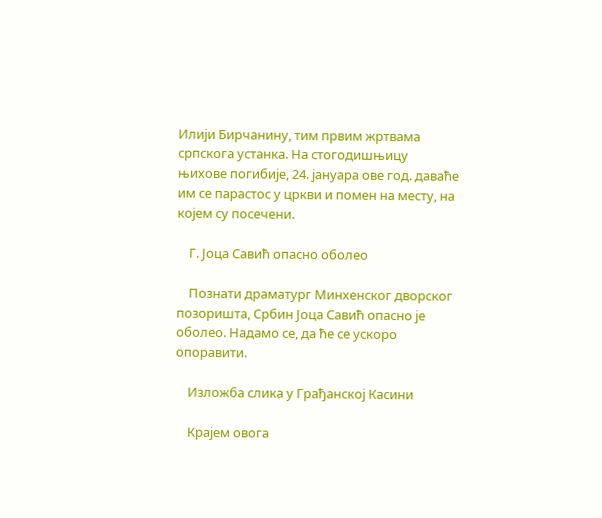Илији Бирчанину, тим првим жртвама српскога устанка. На стогодишњицу њихове погибије, 24. јануара ове год. даваће им се парастос у цркви и помен на месту, на којем су посечени.

    Г. Јоца Савић опасно оболео

    Познати драматург Минхенског дворског позоришта, Србин Јоца Савић опасно је оболео. Надамо се, да ће се ускоро опоравити.

    Изложба слика у Грађанској Касини

    Крајем овога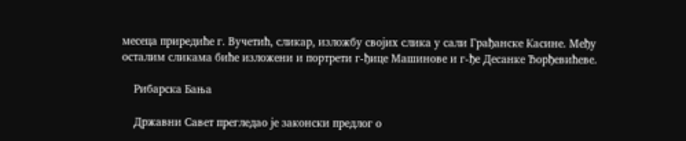месеца приредиће г. Вучетић, сликар, изложбу својих слика у сали Грађанске Касине. Међу осталим сликама биће изложени и портрети г-ђице Машинове и г-ђе Десанке Ђорђевићеве.

    Рибарска Бања

    Државни Савет прегледао је законски предлог о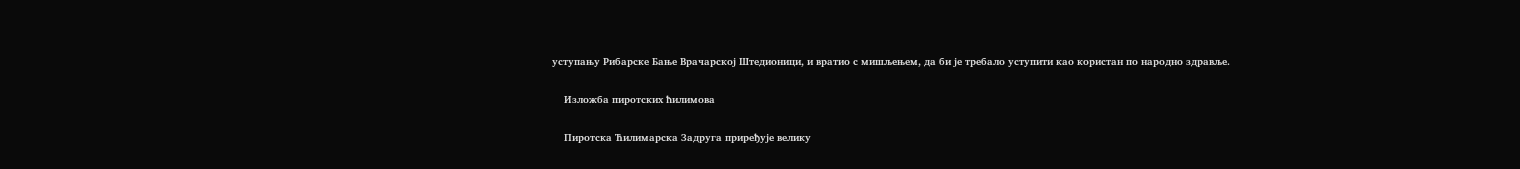уступању Рибарске Бање Врачарској Штедионици, и вратио с мишљењем, да би је требало уступити као користан по народно здравље.

    Изложба пиротских ћилимова

    Пиротска Ћилимарска Задруга приређује велику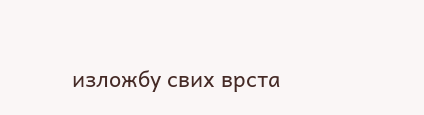изложбу свих врста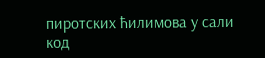пиротских ћилимова у сали код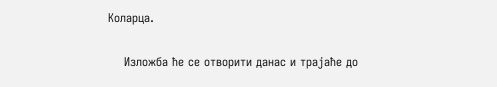Коларца.

    Изложба ће се отворити данас и трајаће до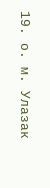19. о. м. Улазак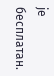је бесплатан.